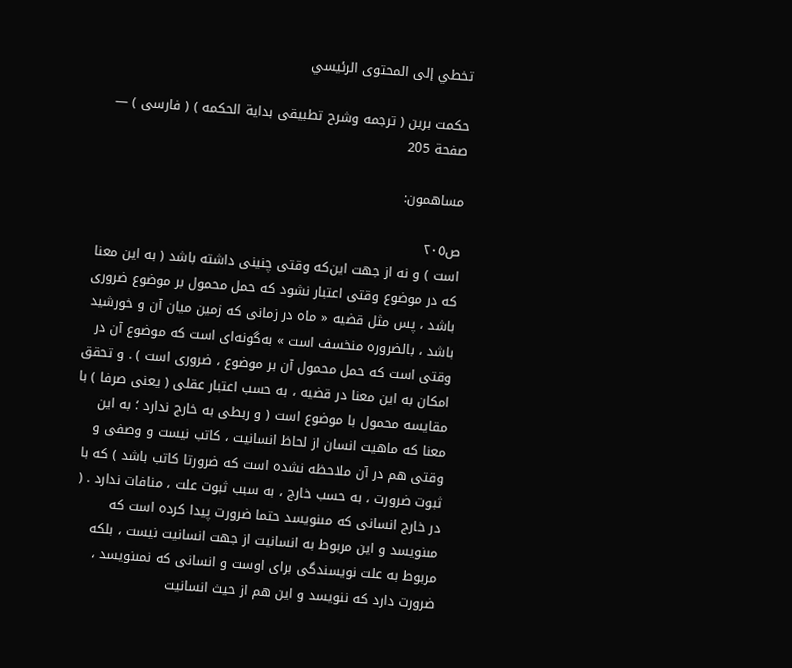تخطي إلى المحتوى الرئيسي

حكمت برين ( ترجمه وشرح تطبيقى بداية الحكمه ) ( فارسى ) — صفحة 205

مساهمون:

ص٢٠٥
است ) و نه از جهت اين‌كه وقتى چنينى داشته باشد ( به اين معنا كه در موضوع وقتى اعتبار نشود كه حمل محمول بر موضوع ضرورى باشد ، پس مثل قضيه « ماه در زمانى كه زمين ميان آن و خورشيد باشد ، بالضروره منخسف است » به‌گونه‌اى است كه موضوع آن در وقتى است كه حمل محمول آن بر موضوع ، ضرورى است ) . و تحقق امكان به اين معنا در قضيه ، به حسب اعتبار عقلى ( يعنى صرفا ) با مقايسه محمول با موضوع است ( و ربطى به خارج ندارد ؛ به اين معنا كه ماهيت انسان از لحاظ انسانيت ، كاتب نيست و وصفى و وقتى هم در آن ملاحظه نشده است كه ضرورتا كاتب باشد ) كه با ثبوت ضرورت ، به حسب خارج ، به سبب ثبوت علت ، منافات ندارد . ( در خارج انسانى كه مىنويسد حتما ضرورت پيدا كرده است كه مىنويسد و اين مربوط به انسانيت از جهت انسانيت نيست ، بلكه مربوط به علت نويسندگى براى اوست و انسانى كه نمىنويسد ، ضرورت دارد كه ننويسد و اين هم از حيث انسانيت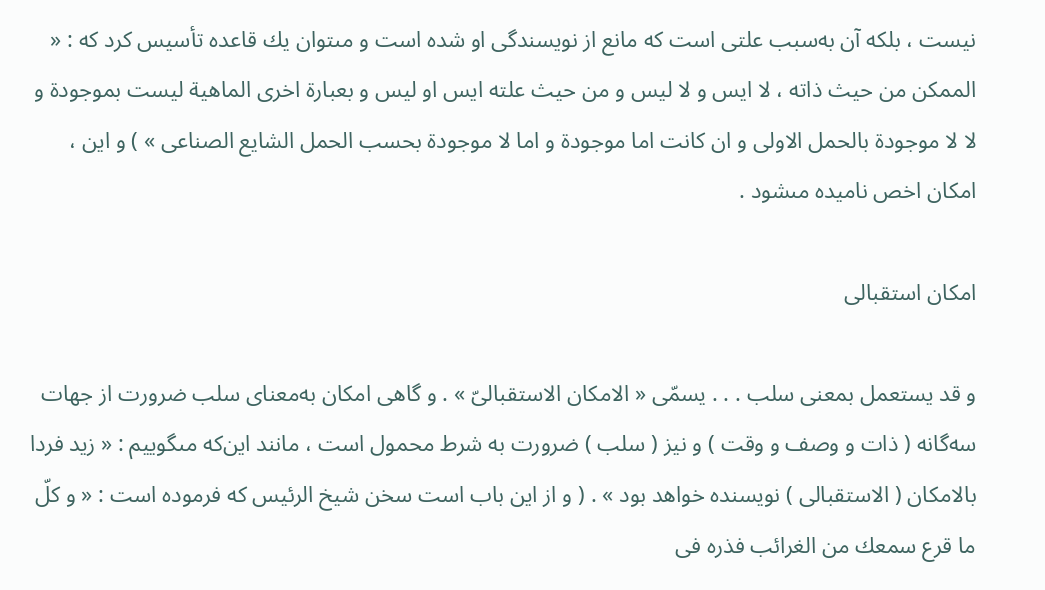نيست ، بلكه آن به‌سبب علتى است كه مانع از نويسندگى او شده است و مىتوان يك قاعده تأسيس كرد كه : « الممكن من حيث ذاته ، لا ايس و لا ليس و من حيث علته ايس او ليس و بعبارة اخرى الماهية ليست بموجودة و لا لا موجودة بالحمل الاولى و ان كانت اما موجودة و اما لا موجودة بحسب الحمل الشايع الصناعى » ) و اين ، امكان اخص ناميده مىشود .

امكان استقبالى

و قد يستعمل بمعنى سلب . . . يسمّى « الامكان الاستقبالىّ » . و گاهى امكان به‌معناى سلب ضرورت از جهات سه‌گانه ( ذات و وصف و وقت ) و نيز ( سلب ) ضرورت به شرط محمول است ، مانند اين‌كه مىگوييم : « زيد فردا بالامكان ( الاستقبالى ) نويسنده خواهد بود » . ( و از اين باب است سخن شيخ الرئيس كه فرموده است : « و كلّ ما قرع سمعك من الغرائب فذره فى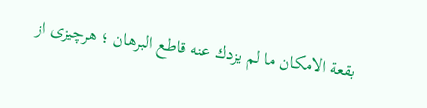بقعة الامكان ما لم يزدك عنه قاطع البرهان ؛ هرچيزى از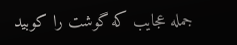جمله عجايب كه گوشت را كوبيد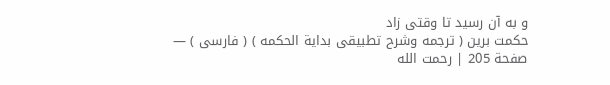و به آن رسيد تا وقتى زاد
حكمت برين ( ترجمه وشرح تطبيقى بداية الحكمه ) ( فارسى ) — صفحة 205 | رحمت الله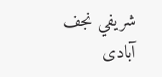شريفي نجف آبادى